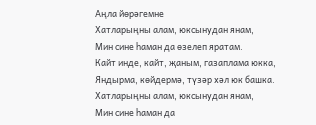Аңла йөрәгемне
Хатларыңны алам, юксынудан янам,
Мин сине hаман да өзелеп яратам.
Кайт инде, кайт, җаным, газаплама юкка,
Яндырма, көйдермә, түзәр хәл юк башка.
Хатларыңны алам, юксынудан янам,
Мин сине hаман да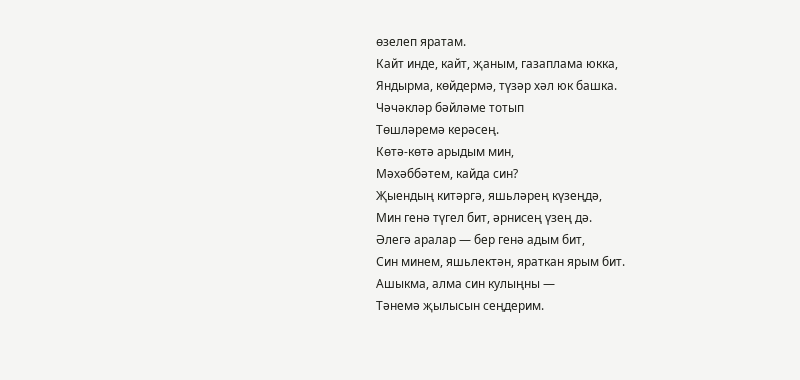өзелеп яратам.
Кайт инде, кайт, җаным, газаплама юкка,
Яндырма, көйдермә, түзәр хәл юк башка.
Чәчәкләр бәйләме тотып
Төшләремә керәсең.
Көтә-көтә арыдым мин,
Мәхәббәтем, кайда син?
Җыендың китәргә, яшьләрең күзеңдә,
Мин генә түгел бит, әрнисең үзең дә.
Әлегә аралар — бер генә адым бит,
Син минем, яшьлектән, яраткан ярым бит.
Ашыкма, алма син кулыңны —
Тәнемә җылысын сеңдерим.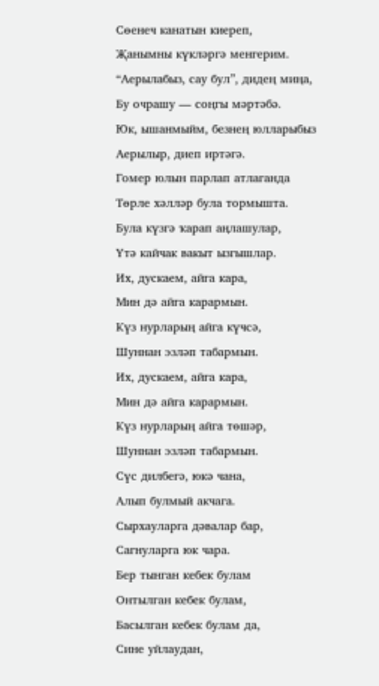Сөенеч канатын киереп,
Җанымны күкләргә менгерим.
“Аерылабыз, сау бул”, дидең миңа,
Бу очрашу — соңгы мәртәбә.
Юк, ышанмыйм, безнең юлларыбыз
Аерылыр, диеп иртәгә.
Гомер юлын парлап атлаганда
Төрле хәлләр була тормышта.
Була күзгә ҡарап аңлашулар,
Үтә кайчак вакыт ызгышлар.
Их, дускаем, айга кара,
Мин дә айга карармын.
Күз нурларың айга күчсә,
Шуннан эзләп табармын.
Их, дускаем, айга кара,
Мин дә айга карармын.
Күз нурларың айга төшәр,
Шуннан эзләп табармын.
Сүс дилбегә, юкә чана,
Алып булмый акчага.
Сырхауларга дәвалар бар,
Сагнуларга юк чара.
Бер тынган кебек булам
Онтылган кебек булам,
Басылган кебек булам да,
Сине уйлаудан,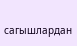сагышлардан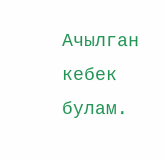Ачылган кебек булам.